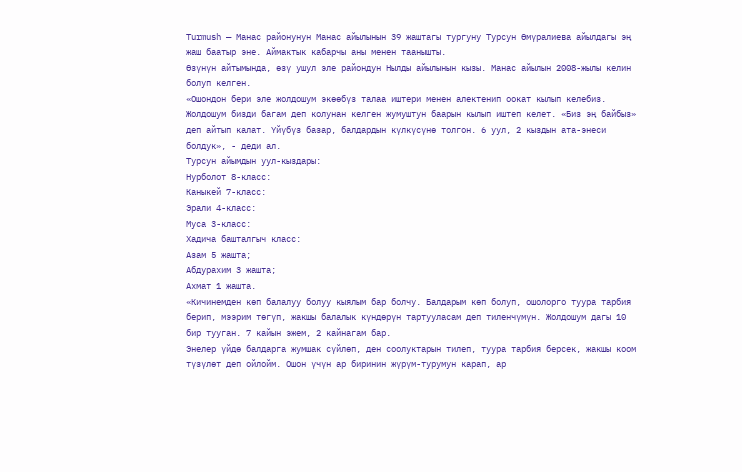Turmush — Манас районунун Манас айылынын 39 жаштагы тургуну Турсун Өмүралиева айылдагы эң жаш баатыр эне. Аймактык кабарчы аны менен таанышты.
Өзүнүн айтымында, өзү ушул эле райондун Нылды айылынын кызы. Манас айылын 2008-жылы келин болуп келген.
«Ошондон бери эле жолдошум экөөбүз талаа иштери менен алектенип оокат кылып келебиз. Жолдошум бизди багам деп колунан келген жумуштун баарын кылып иштеп келет. «Биз эң байбыз» деп айтып калат. Үйүбүз базар, балдардын күлкүсүнө толгон. 6 уул, 2 кыздын ата-энеси болдук», - деди ал.
Турсун айымдын уул-кыздары:
Нурболот 8-класс:
Каныкей 7-класс:
Эрали 4-класс:
Муса 3-класс:
Хадича башталгыч класс:
Азам 5 жашта;
Абдурахим 3 жашта;
Ахмат 1 жашта.
«Кичинемден көп балалуу болуу кыялым бар болчу. Балдарым көп болуп, ошолорго туура тарбия берип, мээрим төгүп, жакшы балалык күндөрүн тартууласам деп тиленчүмүн. Жолдошум дагы 10 бир тууган. 7 кайын эжем, 2 кайнагам бар.
Энелер үйдө балдарга жумшак сүйлөп, ден соолуктарын тилеп, туура тарбия берсек, жакшы коом түзүлөт деп ойлойм. Ошон үчүн ар биринин жүрүм-турумун карап, ар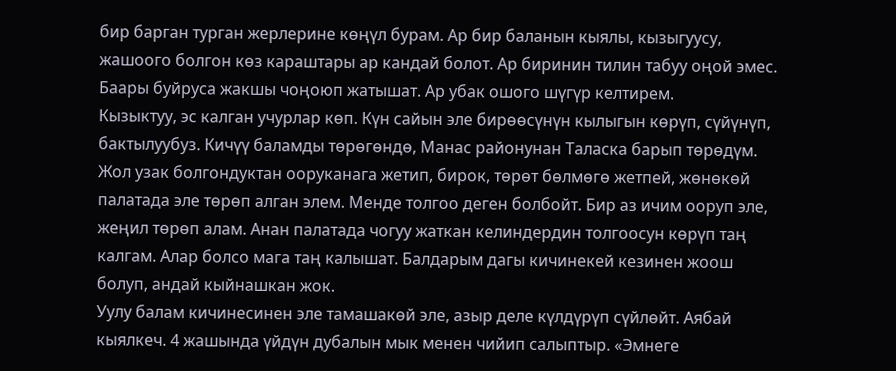бир барган турган жерлерине көңүл бурам. Ар бир баланын кыялы, кызыгуусу, жашоого болгон көз караштары ар кандай болот. Ар биринин тилин табуу оңой эмес. Баары буйруса жакшы чоңоюп жатышат. Ар убак ошого шүгүр келтирем.
Кызыктуу, эс калган учурлар көп. Күн сайын эле бирөөсүнүн кылыгын көрүп, сүйүнүп, бактылуубуз. Кичүү баламды төрөгөндө, Манас районунан Таласка барып төрөдүм. Жол узак болгондуктан ооруканага жетип, бирок, төрөт бөлмөгө жетпей, жөнөкөй палатада эле төрөп алган элем. Менде толгоо деген болбойт. Бир аз ичим ооруп эле, жеңил төрөп алам. Анан палатада чогуу жаткан келиндердин толгоосун көрүп таң калгам. Алар болсо мага таң калышат. Балдарым дагы кичинекей кезинен жоош болуп, андай кыйнашкан жок.
Уулу балам кичинесинен эле тамашакөй эле, азыр деле күлдүрүп сүйлөйт. Аябай кыялкеч. 4 жашында үйдүн дубалын мык менен чийип салыптыр. «Эмнеге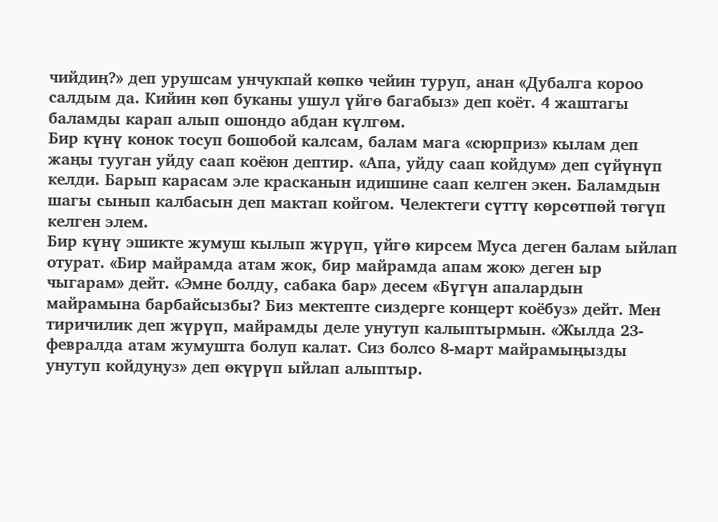чийдиң?» деп урушсам унчукпай көпкө чейин туруп, анан «Дубалга короо салдым да. Кийин көп буканы ушул үйгө багабыз» деп коёт. 4 жаштагы баламды карап алып ошондо абдан күлгөм.
Бир күнү конок тосуп бошобой калсам, балам мага «сюрприз» кылам деп жаңы тууган уйду саап коёюн дептир. «Апа, уйду саап койдум» деп сүйүнүп келди. Барып карасам эле красканын идишине саап келген экен. Баламдын шагы сынып калбасын деп мактап койгом. Челектеги сүттү көрсөтпөй төгүп келген элем.
Бир күнү эшикте жумуш кылып жүрүп, үйгө кирсем Муса деген балам ыйлап отурат. «Бир майрамда атам жок, бир майрамда апам жок» деген ыр чыгарам» дейт. «Эмне болду, сабака бар» десем «Бүгүн апалардын майрамына барбайсызбы? Биз мектепте сиздерге концерт коёбуз» дейт. Мен тиричилик деп жүрүп, майрамды деле унутуп калыптырмын. «Жылда 23-февралда атам жумушта болуп калат. Сиз болсо 8-март майрамыңызды унутуп койдуңуз» деп өкүрүп ыйлап алыптыр.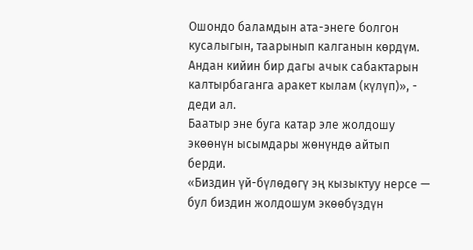Ошондо баламдын ата-энеге болгон кусалыгын, таарынып калганын көрдүм. Андан кийин бир дагы ачык сабактарын калтырбаганга аракет кылам (күлүп)», - деди ал.
Баатыр эне буга катар эле жолдошу экөөнүн ысымдары жөнүндө айтып берди.
«Биздин үй-бүлөдөгү эң кызыктуу нерсе — бул биздин жолдошум экөөбүздүн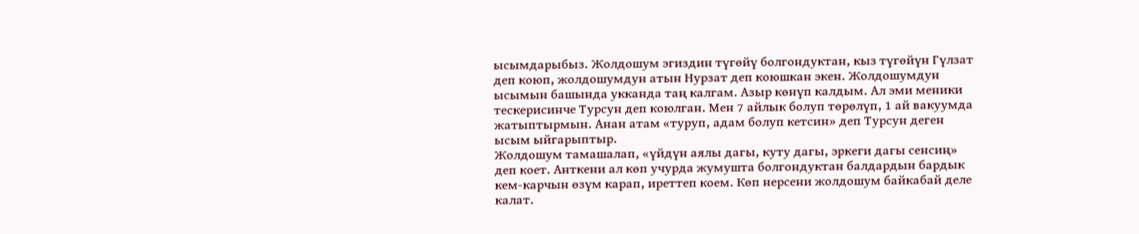ысымдарыбыз. Жолдошум эгиздин түгөйү болгондуктан, кыз түгөйүн Гүлзат деп коюп, жолдошумдун атын Нурзат деп коюшкан экен. Жолдошумдун ысымын башында укканда таң калгам. Азыр көнүп калдым. Ал эми меники тескерисинче Турсун деп коюлган. Мен 7 айлык болуп төрөлүп, 1 ай вакуумда жатыптырмын. Анан атам «туруп, адам болуп кетсин» деп Турсун деген ысым ыйгарыптыр.
Жолдошум тамашалап, «үйдүн аялы дагы, куту дагы, эркеги дагы сенсиң» деп коет. Анткени ал көп учурда жумушта болгондуктан балдардын бардык кем-карчын өзүм карап, иреттеп коем. Көп нерсени жолдошум байкабай деле калат.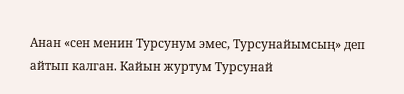Анан «сен менин Турсунум эмес, Турсунайымсың» деп айтып калган. Кайын журтум Турсунай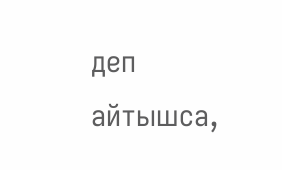деп айтышса,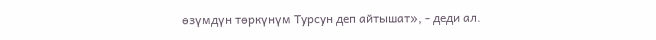өзүмдүн төркүнүм Турсун деп айтышат», - деди ал.